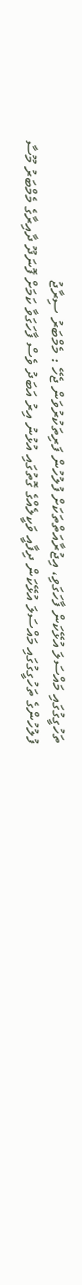ތަހުގީގުގައި މައްސަލަ އުޅޭކަން ފާހަގަވި، އިޖުރާއަތްތަކަށް ފުލުހުން ފަރިތަކުރުވަން ޖެހޭ : މެމްބަރު ސިރާޖު
ފުލުހުންގެ ތަހުގީގުގައި މައްސަލަ އުޅޭކަން ދިފާއީ ވަކީލެއްގެ ގޮތުގައި އުޅުނު އިރު އަބަދު ވެސް ފާހަގަވާ ކަމަށް ފޮނަދޫ ދާއިރާގެ މެމްބަރު މޫސާ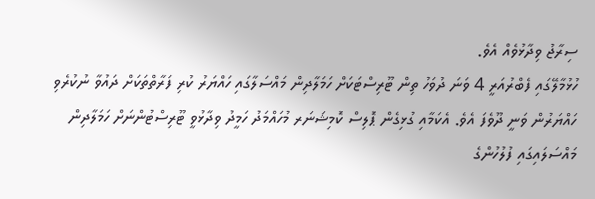ސިރާޖު ވިދާޅުވެއް އެވެ.
ހުޅުމާލޭގައި ފެބްރުއަރީ 4 ވަނަ ދުވަހު ތިން ޓޫރިސްޓަކަށް ހަމަލާދިން މައްސަލާގައި ހައްޔަރު ކުރި ފަރާތްތަކަށް ދައުވާ ނުކުރެވި ހައްޔަރުން ވަނީ ދޫވެފަ އެވެ. އެކަމާއި ގުޅިގެން ޕޮލިސް ކޮމިޝަނަރ މުހައްމަދު ހަމީދު ވިދާޅުވީ ޓޫރިސްޓުންނަށް ހަމަލާދިން މައްސަލައިގައި ފުލުހުންގެ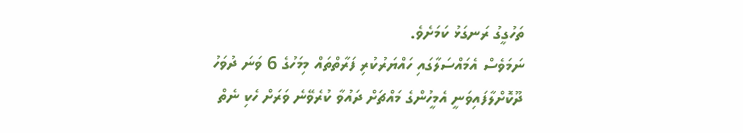ތަހުގީގު ރަނގަޅު ކަމަށެވެ.
ނަމަވެސް އެމައްސަލާގައި ހައްޔަރުކުރި ފަރާތްތައް މިމަހުގެ 6 ވަނަ ދުވަހު ދޫކޮށްލާފައިވަނީ އެމީހުންގެ މައްޗަށް ދައުވާ ކުރެވޭނެ ވަރަށް ހެކި ނެތް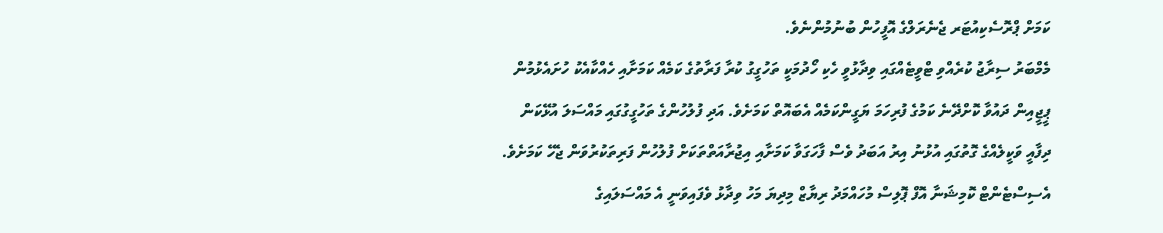ކަމަށް ޕްރޮސެކިއުޓަރ ޖެނެރަލްގެ އޮފީހުން ބުނުމުންނެވެ.
މެމްބަރު ސިރާޖު ކުރެއްވި ޓްވީޓެއްގައި ވިދާޅުވީ ހެކި ހޯދުމަކީ ތަހުގީގު ކުރާ ފަރާތުގެ ކަމެއް ކަމަށާއި ހެއްކާއެކު ހުށައެޅުމުން ޕީޖީއިން ދައުވާ ކޮށްދޭނެ ކަމުގެ ފުރިހަމަ ޔަގީންކަމެއް އެބައޮތް ކަމަށެވެ. އަދި ފުލުހުންގެ ތަހުގީގުގައި މައްސަލަ އުޅޭކަން ދިފާއީ ވަކީލެއްގެ ގޮތުގައި އުޅުނު އިރު އަބަދު ވެސް ފާހަގަވާ ކަމަށާއި އިޖުރާއަތްތަކަށް ފުލުހުން ފަރިތަކުރުވަން ޖެހޭ ކަމަށެވެ.
އެސިސްޓެންޓް ކޮމިޝަނާ އޮފް ޕޮލިސް މުހައްމަދު ރިޔާޒް މިދިޔަ މަހު ވިދާޅު ވެފައިވަނީ އެ މައްސަލައިގެ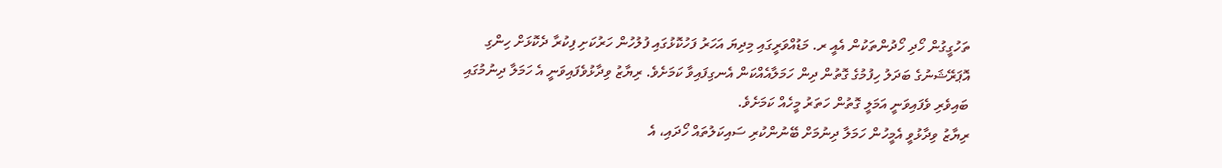ތަހުގީގުން ހޯދި ހޯދުންތަކުން އެއީ ރ. މަޑުއްވަރީގައި މިދިޔަ އަހަރު ފަހުކޮޅުގައި ފުލުހުން ހަރުކަށި ފިކުރާ ދެކޮޅަށް ހިންގި އޮޕަރޭޝަނުގެ ބަދަލު ހިފުމުގެ ގޮތުން ދިން ހަމަލާއެއްކަން އެނގިފައިވާ ކަމަށެވެ. ރިޔާޒު ވިދާޅުވެފައިވަނީ އެ ހަމަލާ ދިނުމުގައި ބައިވެރި ވެފައިވަނީ އަމަލީ ގޮތުން ހަތަރު މީހެއް ކަމަށެވެ.
ރިޔާޒު ވިދާޅުވީ އެމީހުން ހަމަލާ ދިނުމަށް ބޭނުންކުރި ސައިކަލުތައް ހޯދައި، އެ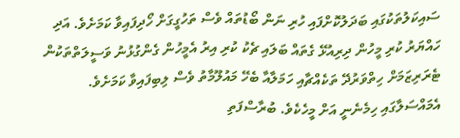ސައިކަލުތަކުގައި ބަދަލުކޮށްފައި ހުރި ނަން ބޯޑުތައް ވެސް ތަހުގީގަށް ހޯދިފައިވާ ކަމަށެވެ. އަދި ހައްޔަރު ކުރި މީހުން ދިރިއުޅޭ ގެތައް ބަލައި ޗެކު ކުރި އިރު އެމީހުން ގެންގުޅުނު ވަސީލަތްތަކުން ޓެރަރިޒަމަށް ހިތްވަރުދޭ ތަކެއްޗާއި ހަމަލާއާ ބެހޭ މައުލޫމާތު ވެސް ލިބިފައިވާ ކަމަށެވެ.
އެމައްސަލާގައި ހިމެނެނީ އަށް މީހެކެވެ. ބުރާސްފަތި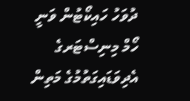ދުވަހު ހައިކޯޓުން ވަނީ ހޯމް މިނިސްޓަރގެ އެދިވަޑައިގަތުމުގެ މަތިން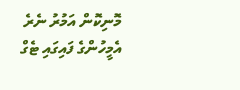މޮނިކޮން އަމުރު ނެރެ އެމީހުންގެ ފައިގައި ޓެގް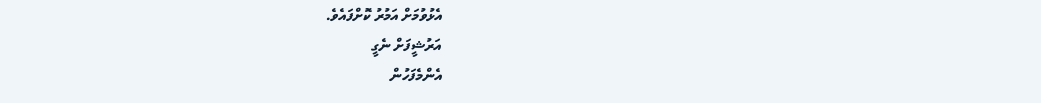އެޅުވުމަށް އަމުރު ކޮށްފައެވެ.
އަރުޝީފަށް ނެގީ
އެންމެފަހުން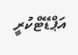އަޕްޑޭޓްކުރީ